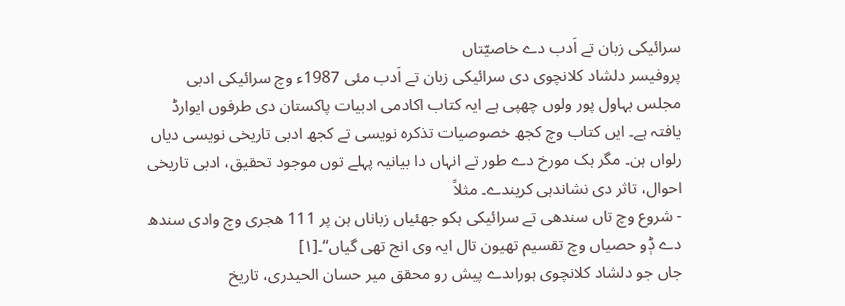سرائیکی زبان تے اَدب دے خاصیّتاں
پروفیسر دلشاد کلانچوی دی سرائیکی زبان تے اَدب مئی 1987ء وچ سرائیکی ادبی مجلس بہاول پور ولوں چھپی ہے ایہ کتاب اکادمی ادبیات پاکستان دی طرفوں ایوارڈ یافتہ ہے۔ ایں کتاب وچ کجھ خصوصیات تذکرہ نویسی تے کجھ ادبی تاریخی نویسی دیاں رلواں ہن۔ مگر ہک مورخ دے طور تے انہاں دا بیانیہ پہلے توں موجود تحقیق، ادبی تاریخی احوال، تاثر دی نشاندہی کریندے۔ مثلاً
- شروع وچ تاں سندھی تے سرائیکی ہکو جھئیاں زباناں ہن پر 111 ھجری وچ وادی سندھ دے ݙو حصیاں وچ تقسیم تھیون تال ایہ وی انج تھی گیاں‘‘۔[١]
جاں جو دلشاد کلانچوی ہوراںدے پیش رو محقق میر حسان الحیدری، تاریخ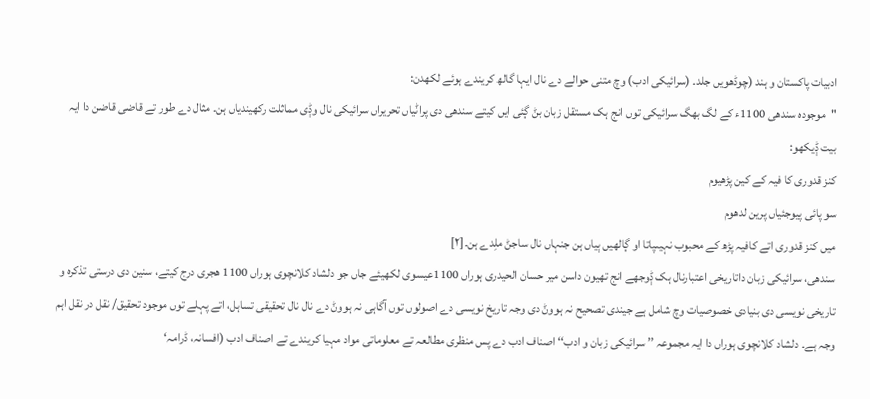ادبیات پاکستان و ہند (چوڈھویں جلد۔ (سرائیکی ادب) وچ متنی حوالے دے نال ایہا گالھ کریندے ہوئے لکھدن:
"موجودہ سندھی 1100ء کے لگ بھگ سرائیکی توں انج ہک مستقل زبان بݨ ڳئی ایں کیتے سندھی دی پراݨیاں تحریراں سرائیکی نال وݙی مماثلت رکھیندیاں ہن۔ مثال دے طور تے قاضی قاضن دا ایہ بیت ݙیکھو:
کنز قدوری کا فیہ کے کین پڑھیوم
سو پائی پیوجئیاں پرین لدھوم
میں کنز قدوری اتے کافیہ پڑھ کے محبوب نہیںپاتا او ڳالھیں ٻیاں ہن جنہاں نال ساجݨ ملِدے ہن۔[٢]
سندھی، سرائیکی زبان داتاریخی اعتبارنال ہک ݙوجھے انج تھیون داسن میر حسان الحیدری ہوراں 1100عیسوی لکھیئے جاں جو دلشاد کلانچوی ہوراں 1100 ھجری درج کیتے، سنین دی درستی تذکرہ و تاریخی نویسی دی بنیادی خصوصیات وچ شامل ہے جیندی تصحیح نہ ہووݨ دی وجہ تاریخ نویسی دے اصولوں توں آگاہی نہ ہووݨ دے نال نال تحقیقی تساہل، اتے پہلے توں موجود تحقیق/ نقل در نقل اہم وجہ ہے۔ دلشاد کلانچوی ہوراں دا ایہ مجموعہ ’’ سرائیکی زبان و ادب‘‘ اصناف ادب دے پس منظری مطالعہ تے معلوماتی مواد مہیا کریندے تے اصناف ادب (افسانہ، ڈرامہ‘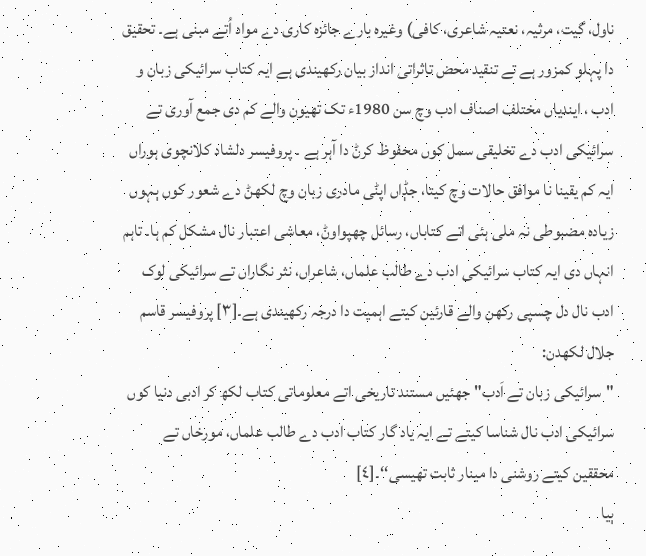ناول، گیت، مرثیہ، نعتیہ شاعری، کافی) وغیرہ بارے جائزہ کاری دے مواد اُتے مبنی ہے۔ تحقیق دا پہلو کمزور ہے تے تنقید محض تاثراتی انداز بیان رکھیندی ہے ایہ کتاب سرائیکی زبان و ادب ، ایندیاں مختلف اصناف ادب وچ سن 1980ء تک تھیون والے کم دی جمع آوری تے سرائیکی ادب دے تخلیقی سمل کوں محفوظ کرݨ دا آہر ہے ۔ پروفیسر دلشاد کلانچوی ہوراں ایہ کم یقینا نا موافق حالات وچ کیتا، جݙاں اپݨی مادری زبان وچ لکھݨ دے شعور کوں ٻہوں زیادہ مضبوطی نہ ملی ہئی اتے کتاباں، رسائل چھپواوݨ، معاشی اعتبار نال مشکل کم ہا۔ تاہم انہاں دی ایہ کتاب سرائیکی ادب دے طالب علماں، شاعراں، نثر نگاراں تے سرائیکی لوک ادب نال دل چسپی رکھن والے قارئین کیتے اہمیت دا درجہ رکھیندی ہے۔[٣] پروفیسر قاسم جلال لکھدن:
"سرائیکی زبان تے اَدب" جھئیں مستند تاریخی اتے معلوماتی کتاب لکھ کر ادبی دنیا کوں سرائیکی ادب نال شناسا کیتے تے ایہ یاد گار کتاب ادب دے طالب علماں، مورخاں تے محققین کیتے روشنی دا مینار ثابت تھیسی‘‘۔[٤]
ٻیا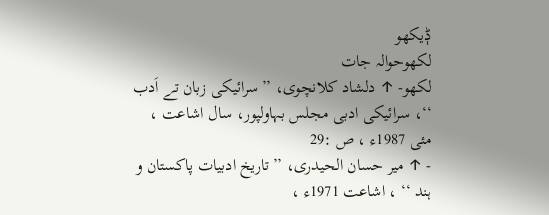ݙیکھو
لکھوحوالہ جات
لکھو- ↑ دلشاد کلانچوی، ’’سرائیکی زبان تے اَدب ‘‘، سرائیکی ادبی مجلس بہاولپور، سال اشاعت ، مئی 1987ء ، ص :29
- ↑ میر حسان الحیدری، ’’تاریخ ادبیات پاکستان و ہند ‘‘ ، اشاعت 1971ء ،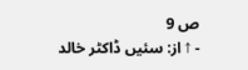ص 9
- ↑ از: سئیں ڈاکٹر خالد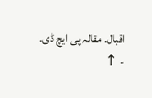اقبال۔ مقالہ پی ایچ ڈی۔
- ↑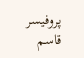پروفیسر قاسم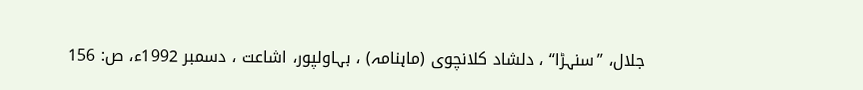جلال، ’’سنہڑا‘‘ ، دلشاد کلانچوی (ماہنامہ) ، بہاولپور، اشاعت ، دسمبر 1992ء، ص: 156